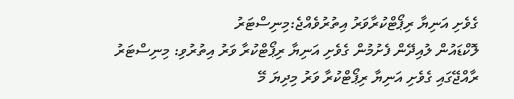ގެވެށި އަނިޔާ ރިޕޯޓްކުރާވަރު އިތުރުވެއްޖެ:މިނިސްޓަރު
ލޮކްޑައުން ލުއިދޭން ފެށުމުން ގެވެށި އަނިޔާ ރިޕޯޓްކުރާ ވަރު އިތުރުވި: މިނިސްޓަރު
ރާއްޖޭގައި ގެވެށި އަނިޔާ ރިޕޯޓްކުރާ ވަރު މިދިޔަ މޭ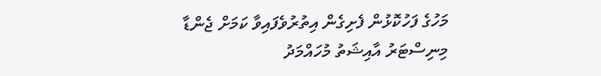މަހުގެ ފަހުކޮޅުން ފެށިގެން އިތުރުވެފައިވާ ކަމަށް ޖެންޑާ މިނިސްޓަރު އާއިޝަތު މުހައްމަދު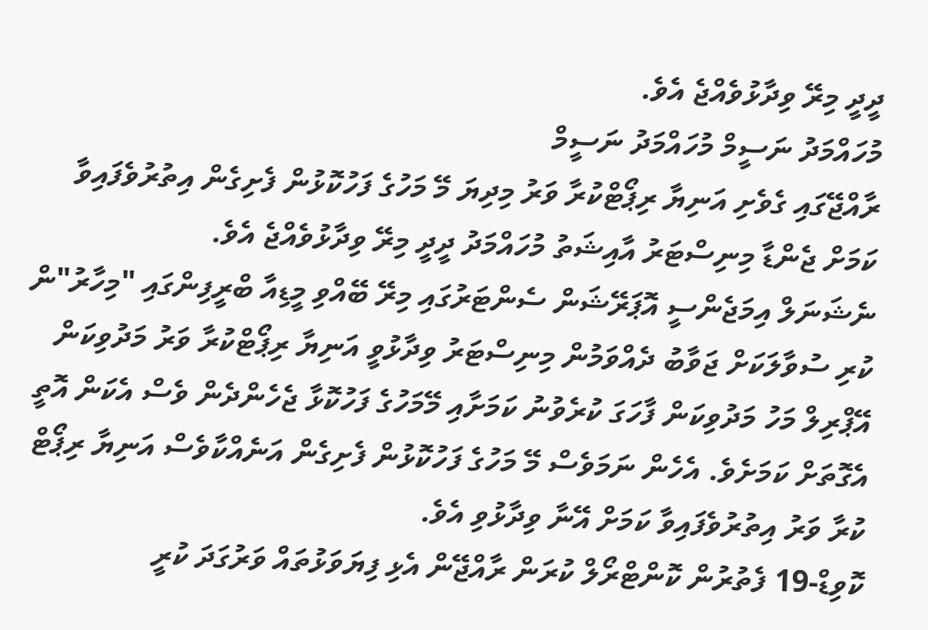ދީދީ މިރޭ ވިދާޅުވެއްޖެ އެވެ.
މުހައްމަދު ނަސީމް މުހައްމަދު ނަސީމް
ރާއްޖޭގައި ގެވެށި އަނިޔާ ރިޕޯޓްކުރާ ވަރު މިދިޔަ މޭ މަހުގެ ފަހުކޮޅުން ފެށިގެން އިތުރުވެފައިވާ ކަމަށް ޖެންޑާ މިނިސްޓަރު އާއިޝަތު މުހައްމަދު ދީދީ މިރޭ ވިދާޅުވެއްޖެ އެވެ.
ނެޝަނަލް އިމަޖެންސީ އޮޕަރޭޝަން ސެންޓަރުގައި މިރޭ ބޭއްވި މީޑިއާ ބްރީފިންގައި "މިހާރު"ން ކުރި ސުވާލަކަށް ޖަވާބު ދެއްވަމުން މިނިސްޓަރު ވިދާޅުވީ އަނިޔާ ރިޕޯޓްކުރާ ވަރު މަދުވިކަން އޭޕްރިލް މަހު މަދުވިކަން ފާހަގަ ކުރެވުނު ކަމަށާއި މޭމަހުގެ ފަހުކޮޅާ ޖެހެންދެން ވެސް އެކަން އޮތީ އެގޮތަށް ކަމަށެވެ. އެހެން ނަމަވެސް މޭ މަހުގެ ފަހުކޮޅުން ފެށިގެން އަނެއްކާވެސް އަނިޔާ ރިޕޯޓް ކުރާ ވަރު އިތުރުވެފައިވާ ކަމަށް އޭނާ ވިދާޅުވި އެވެ.
ކޮވިޑް-19 ފެތުރުން ކޮންޓްރޯލް ކުރަން ރާއްޖޭން އެޅި ފިޔަވަޅުތައް ވަރުގަދަ ކުރީ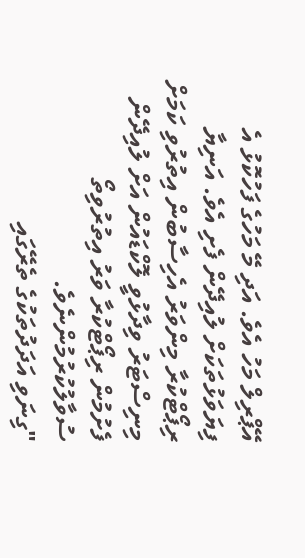އޭޕްރިލް މަހު އެވެ. އަދި މޭ މަހުގެ ފަހުކޮޅު އެ ފިޔަވަޅުތަކަށް ލުއިދޭން ފެށި އެވެ. އަނިޔާ ރިޕޯޓްކުރާ މިންވަރު އެހިސާބުން އިތުރުވި ކަމަށް މިނިސްޓަރު ވިދާޅުވީ ލޮކްޑައުން އަށް ލުއިދޭން ފެށުމުން ރިޕޯޓްކުރާ ވަރު އިތުރުވިތޯ ސުވާލުކުރުމުންނެވެ.
"ގިނަވި އަދަދުތަކުގެ ތެރޭގައި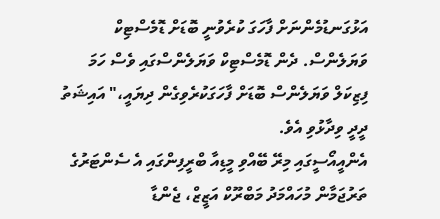އަޅުގަނޑުމެންނަށް ފާހަގަ ކުރެވުނީ ބޮޑަށް ޑޮމެސްޓިކް ވަޔަލެންސް. ދެން ޑޮމެސްޓިކް ވަޔަލެންސްގައި ވެސް ހަމަ ފިޒިކަލް ވަޔަލެންސް ބޮޑަށް ފާހަގަކުރެވިގެން ދިޔައީ،" އައިޝަތު ދީދީ ވިދާޅުވި އެވެ.
އެންއީއޯސީގައި މިރޭ ބޭއްވި މީޑިއާ ބްރީފިންގައި އެ ސެންޓަރުގެ ތަރުޖަމާން މުހައްމަދު މަބްރޫކް އަޒީޒް، ޖެންޑާ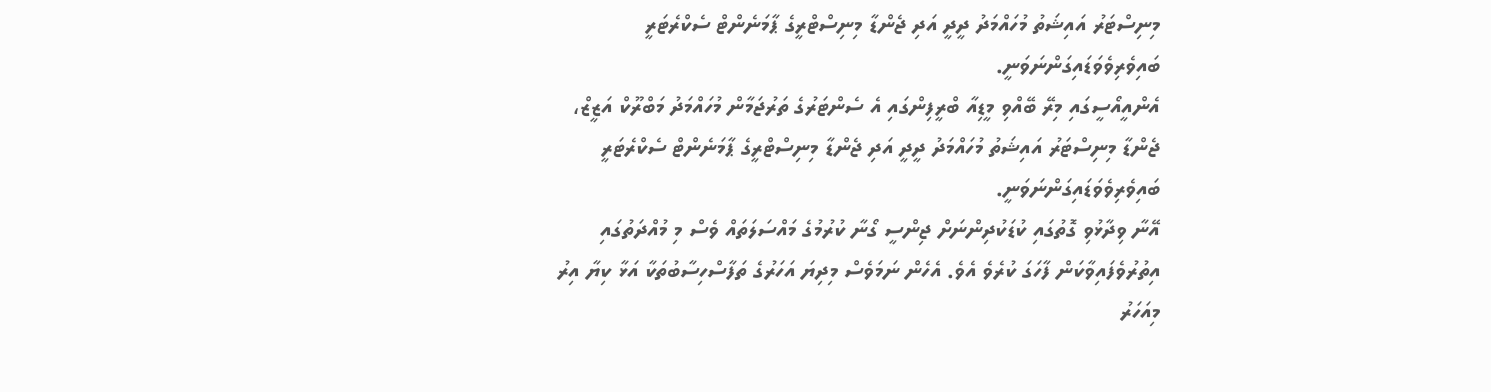މިނިސްޓަރު އައިޝަތު މުހައްމަދު ދީދީ އަދި ޖެންޑާ މިނިސްޓްރީގެ ޕާމަނެންޓް ސެކްރެޓަރީ ބައިވެރިވެވަޑައިގަންނަވަނީ.
އެންއީއޯސީގައި މިރޭ ބޭއްވި މީޑިއާ ބްރީފިންގައި އެ ސެންޓަރުގެ ތަރުޖަމާން މުހައްމަދު މަބްރޫކް އަޒީޒް، ޖެންޑާ މިނިސްޓަރު އައިޝަތު މުހައްމަދު ދީދީ އަދި ޖެންޑާ މިނިސްޓްރީގެ ޕާމަނެންޓް ސެކްރެޓަރީ ބައިވެރިވެވަޑައިގަންނަވަނީ.
އޭނާ ވިދާޅުވި ގޮތުގައި ކުޑަކުދިންނަށް ޖިންސީ ގޯނާ ކުރުމުގެ މައްސަލަތައް ވެސް މި މުއްދަތުގައި އިތުރުވެފައިވާކަން ފާހަގަ ކުރެވެ އެވެ. އެހެން ނަމަވެސް މިދިޔަ އަހަރުގެ ތަފާސްހިސާބުތަކާ އަޅާ ކިޔާ އިރު މިއަހަރު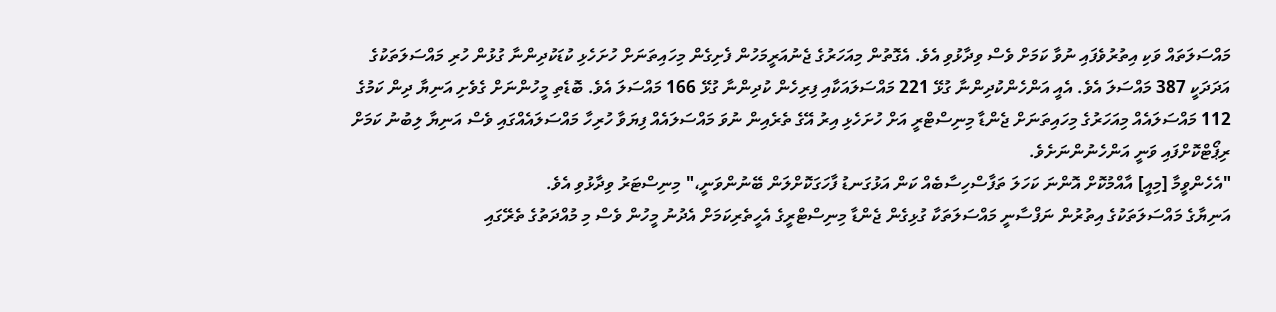މައްސަލަތައް ވަކި އިތުރުވެފައި ނުވާ ކަމަށް ވެސް ވިދާޅުވި އެވެ. އެގޮތުން މިއަހަރުގެ ޖެނުއަރީމަހުން ފެށިގެން މިހައިތަނަށް ހުށަހެޅި ކުޑަކުދިންނާ ގުޅުން ހުރި މައްސަލަތަކުގެ އަދަދަކީ 387 މައްސަލަ އެވެ. އެއީ އަންހެންކުދިންނާ ގުޅޭ 221 މައްސަލައަކާއި ފިރިހެން ކުދިންނާ ގުޅޭ 166 މައްސަލަ އެވެ. ބޮޑެތި މީހުންނަށް ގެވެށި އަނިޔާ ދިން ކަމުގެ 112 މައްސަލައެއް މިއަހަރުގެ މިހައިތަނަށް ޖެންޑާ މިނިސްޓްރީ އަށް ހުށަހެޅި އިރު އޭގެ ތެރެއިން ނުވަ މައްސަލައެއް ފިޔަވާ ހުރިހާ މައްސަލައެއްގައި ވެސް އަނިޔާ ލިބުނު ކަމަށް ރިޕޯޓްކޮށްފައި ވަނީ އަންހެނުންނަށެވެ.
"އެހެންވީމާ [މިއީ] އާއްމުކޮށް އޮންނަ ކަހަލަ ތަފާސްހިސާބެއް ކަން އަޅުގަނޑު ފާހަގަކޮށްލަން ބޭނުންވަނީ،" މިނިސްޓަރު ވިދާޅުވި އެވެ.
އަނިޔާގެ މައްސަލަތަކުގެ އިތުރުން ނަފްސާނީ މައްސަލަތަކާ ގުޅިގެން ޖެންޑާ މިނިސްޓްރީގެ އެހީތެރިކަމަށް އެދުނު މީހުން ވެސް މި މުއްދަތުގެ ތެރޭގައި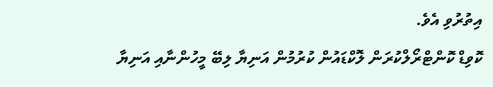އިތުރުވި އެވެ.
ކޮވިޑް ކޮންޓްރޯލްކުރަން ލޮކްޑައުން ކުރުމުން އަނިޔާ ލިބޭ މީހުންނާއި އަނިޔާ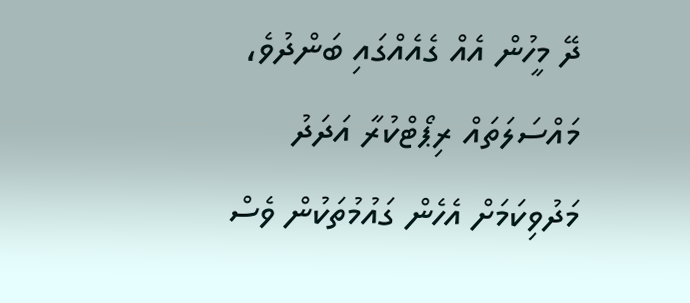ދޭ މީހުން އެއް ގެއެއްގައި ބަންދުވެ، މައްސަލަތައް ރިޕޯޓްކުރާ އަދަދު މަދުވިކަމަށް އެހެން ގައުމުތަކުން ވެސް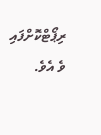ރިޕޯޓްކޮށްފައި ވެ އެވެ.